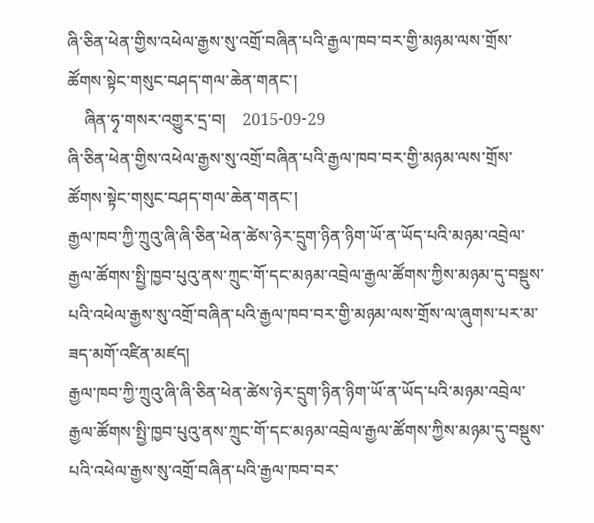ཞི་ཅིན་ཕེན་གྱིས་འཕེལ་རྒྱས་སུ་འགྲོ་བཞིན་པའི་རྒྱལ་ཁབ་བར་གྱི་མཉམ་ལས་གྲོས་ཚོགས་སྟེང་གསུང་བཤད་གལ་ཆེན་གནང་།
    ཞིན་ཧྭ་གསར་འགྱུར་དྲ་བ།    2015-09-29
ཞི་ཅིན་ཕེན་གྱིས་འཕེལ་རྒྱས་སུ་འགྲོ་བཞིན་པའི་རྒྱལ་ཁབ་བར་གྱི་མཉམ་ལས་གྲོས་ཚོགས་སྟེང་གསུང་བཤད་གལ་ཆེན་གནང་།
རྒྱལ་ཁབ་ཀྱི་ཀྲུའུ་ཞི་ཞི་ཅིན་ཕེན་ཚེས་ཉེར་དྲུག་ཉིན་ཉིག་ཡོ་ན་ཡོད་པའི་མཉམ་འབྲེལ་རྒྱལ་ཚོགས་སྤྱི་ཁྱབ་པུའུ་ནས་ཀྲུང་གོ་དང་མཉམ་འབྲེལ་རྒྱལ་ཚོགས་ཀྱིས་མཉམ་དུ་བསྡུས་པའི་འཕེལ་རྒྱས་སུ་འགྲོ་བཞིན་པའི་རྒྱལ་ཁབ་བར་གྱི་མཉམ་ལས་གྲོས་ལ་ཞུགས་པར་མ་ཟད་མགོ་འཛིན་མཛད།
རྒྱལ་ཁབ་ཀྱི་ཀྲུའུ་ཞི་ཞི་ཅིན་ཕེན་ཚེས་ཉེར་དྲུག་ཉིན་ཉིག་ཡོ་ན་ཡོད་པའི་མཉམ་འབྲེལ་རྒྱལ་ཚོགས་སྤྱི་ཁྱབ་པུའུ་ནས་ཀྲུང་གོ་དང་མཉམ་འབྲེལ་རྒྱལ་ཚོགས་ཀྱིས་མཉམ་དུ་བསྡུས་པའི་འཕེལ་རྒྱས་སུ་འགྲོ་བཞིན་པའི་རྒྱལ་ཁབ་བར་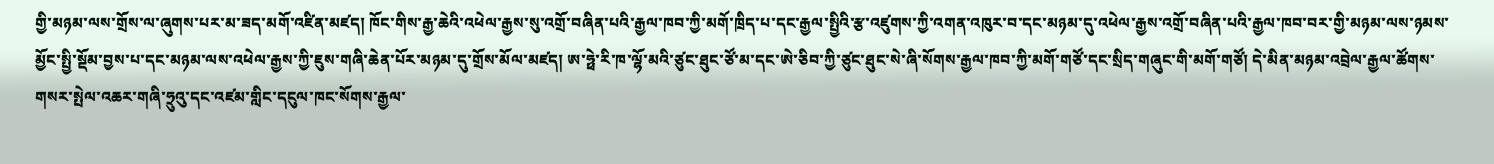གྱི་མཉམ་ལས་གྲོས་ལ་ཞུགས་པར་མ་ཟད་མགོ་འཛིན་མཛད། ཁོང་གིས་རྒྱ་ཆེའི་འཕེལ་རྒྱས་སུ་འགྲོ་བཞིན་པའི་རྒྱལ་ཁབ་ཀྱི་མགོ་ཁྲིད་པ་དང་རྒྱལ་སྤྱིའི་རྩ་འཛུགས་ཀྱི་འགན་འཁུར་བ་དང་མཉམ་དུ་འཕེལ་རྒྱས་འགྲོ་བཞིན་པའི་རྒྱལ་ཁབ་བར་གྱི་མཉམ་ལས་ཉམས་མྱོང་སྤྱི་སྡོམ་བྱས་པ་དང་མཉམ་ལས་འཕེལ་རྒྱས་ཀྱི་ཇུས་གཞི་ཆེན་པོར་མཉམ་དུ་གྲོས་མོལ་མཛད། ཨ་ཧྥེ་རི་ཁ་ལྷོ་མའི་ཙུང་ཐུང་ཙོ་མ་དང་ཨེ་ཅིབ་ཀྱི་ཙུང་ཐུང་སེ་ཞི་སོགས་རྒྱལ་ཁབ་ཀྱི་མགོ་གཙོ་དང་སྲིད་གཞུང་གི་མགོ་གཙོ། དེ་མིན་མཉམ་འབྲེལ་རྒྱལ་ཚོགས་གསར་སྤེལ་འཆར་གཞི་ཧྲུའུ་དང་འཛམ་གླིང་དངུལ་ཁང་སོགས་རྒྱལ་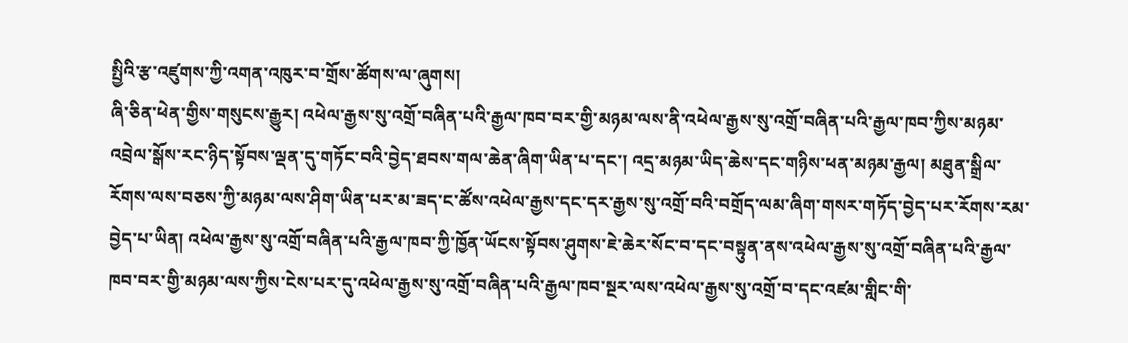སྤྱིའི་རྩ་འཛུགས་ཀྱི་འགན་འཁུར་བ་གྲོས་ཚོགས་ལ་ཞུགས།
ཞི་ཅིན་ཕེན་གྱིས་གསུངས་རྒྱུར། འཕེལ་རྒྱས་སུ་འགྲོ་བཞིན་པའི་རྒྱལ་ཁབ་བར་གྱི་མཉམ་ལས་ནི་འཕེལ་རྒྱས་སུ་འགྲོ་བཞིན་པའི་རྒྱལ་ཁབ་ཀྱིས་མཉམ་འབྲེལ་སྒོས་རང་ཉིད་སྟོབས་ལྡན་དུ་གཏོང་བའི་བྱེད་ཐབས་གལ་ཆེན་ཞིག་ཡིན་པ་དང་། འདྲ་མཉམ་ཡིད་ཆེས་དང་གཉིས་ཕན་མཉམ་རྒྱལ། མཐུན་སྒྲིལ་རོགས་ལས་བཅས་ཀྱི་མཉམ་ལས་ཤིག་ཡིན་པར་མ་ཟད་ང་ཚོས་འཕེལ་རྒྱས་དང་དར་རྒྱས་སུ་འགྲོ་བའི་བགྲོད་ལམ་ཞིག་གསར་གཏོད་བྱེད་པར་རོགས་རམ་བྱེད་པ་ཡིན། འཕེལ་རྒྱས་སུ་འགྲོ་བཞིན་པའི་རྒྱལ་ཁབ་ཀྱི་ཁྱོན་ཡོངས་སྟོབས་ཤུགས་ཇེ་ཆེར་སོང་བ་དང་བསྟུན་ནས་འཕེལ་རྒྱས་སུ་འགྲོ་བཞིན་པའི་རྒྱལ་ཁབ་བར་གྱི་མཉམ་ལས་ཀྱིས་ངེས་པར་དུ་འཕེལ་རྒྱས་སུ་འགྲོ་བཞིན་པའི་རྒྱལ་ཁབ་སྔར་ལས་འཕེལ་རྒྱས་སུ་འགྲོ་བ་དང་འཛམ་གླིང་གི་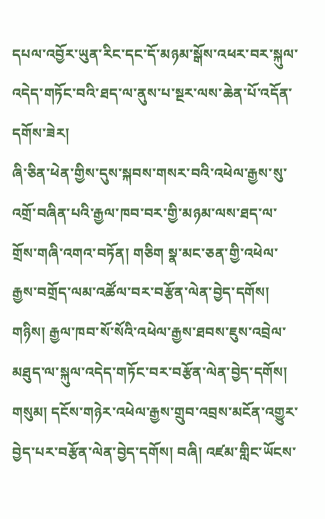དཔལ་འབྱོར་ཡུན་རིང་དང་དོ་མཉམ་སྒོས་འཕར་བར་སྐུལ་འདེད་གཏོང་བའི་ཐད་ལ་ནུས་པ་སྔར་ལས་ཆེན་པོ་འདོན་དགོས་ཟེར།
ཞི་ཅིན་ཕེན་གྱིས་དུས་སྐབས་གསར་བའི་འཕེལ་རྒྱས་སུ་འགྲོ་བཞིན་པའི་རྒྱལ་ཁབ་བར་གྱི་མཉམ་ལས་ཐད་ལ་གྲོས་གཞི་འགའ་བཏོན། གཅིག སྣ་མང་ཅན་གྱི་འཕེལ་རྒྱས་བགྲོད་ལམ་འཚོལ་བར་བརྩོན་ལེན་བྱེད་དགོས། གཉིས། རྒྱལ་ཁབ་སོ་སོའི་འཕེལ་རྒྱས་ཐབས་ཇུས་འབྲེལ་མཐུད་ལ་སྐུལ་འདེད་གཏོང་བར་བརྩོན་ལེན་བྱེད་དགོས། གསུམ། དངོས་གཉེར་འཕེལ་རྒྱས་གྲུབ་འབྲས་མངོན་འགྱུར་བྱེད་པར་བརྩོན་ལེན་བྱེད་དགོས། བཞི། འཛམ་གླིང་ཡོངས་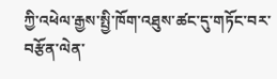ཀྱི་འཕེལ་རྒྱས་སྤྱི་ཁོག་འཐུས་ཚང་དུ་གཏོང་བར་བརྩོན་ལེན་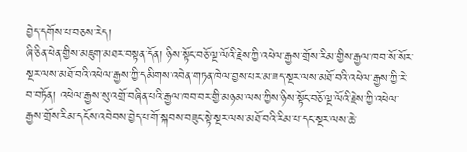བྱེད་དགོས་པ་བཅས་རེད།
ཞི་ཅིན་ཕེན་གྱིས་མཇུག་མཐར་བསྟན་དོན། ཉིས་སྟོང་བཅོ་ལྔ་ལོའི་རྗེས་ཀྱི་འཕེལ་རྒྱས་གྲོས་རིམ་གྱིས་རྒྱལ་ཁབ་སོ་སོར་སྔར་ལས་མཐོ་བའི་འཕེལ་རྒྱས་ཀྱི་དམིགས་འབེན་གཏན་ཁེལ་བྱས་པར་མ་ཟད་སྔར་ལས་མཐོ་བའི་འཕེལ་རྒྱས་ཀྱི་རེ་བ་བཏོན། འཕེལ་རྒྱས་སུ་འགྲོ་བཞིན་པའི་རྒྱལ་ཁབ་བར་གྱི་མཉམ་ལས་ཀྱིས་ཉིས་སྟོང་བཅོ་ལྔ་ལོའི་རྗེས་ཀྱི་འཕེལ་རྒྱས་གྲོས་རིམ་དངོས་འབེབས་བྱེད་པ་གོ་སྐབས་བཟུང་སྟེ་སྔར་ལས་མཐོ་བའི་རིམ་པ་དང་སྔར་ལས་ཆེ་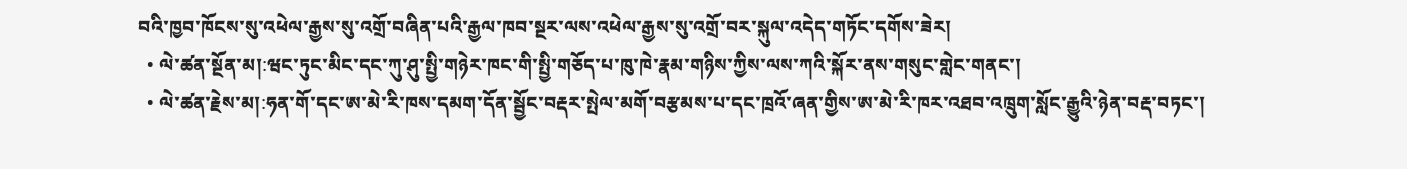བའི་ཁྱབ་ཁོངས་སུ་འཕེལ་རྒྱས་སུ་འགྲོ་བཞིན་པའི་རྒྱལ་ཁབ་སྔར་ལས་འཕེལ་རྒྱས་སུ་འགྲོ་བར་སྐུལ་འདེད་གཏོང་དགོས་ཟེར།
  • ལེ་ཚན་སྔོན་མ།:ཝང་ཏུང་མིང་དང་ཀུ་ཤུ་སྤྱི་གཉེར་ཁང་གི་སྤྱི་གཅོད་པ་ཁུ་ཁེ་རྣམ་གཉིས་ཀྱིས་ལས་ཀའི་སྐོར་ནས་གསུང་གླེང་གནང་།
  • ལེ་ཚན་རྗེས་མ།:ཧན་གོ་དང་ཨ་མེ་རི་ཁས་དམག་དོན་སྦྱོང་བརྡར་སྤེལ་མགོ་བརྩམས་པ་དང་ཁྲའོ་ཞན་གྱིས་ཨ་མེ་རི་ཁར་འཐབ་འཁྲུག་སློང་རྒྱུའི་ཉེན་བརྡ་བཏང་།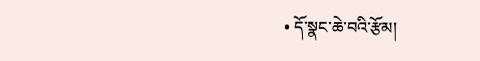• དོ་སྣང་ཆེ་བའི་རྩོམ།